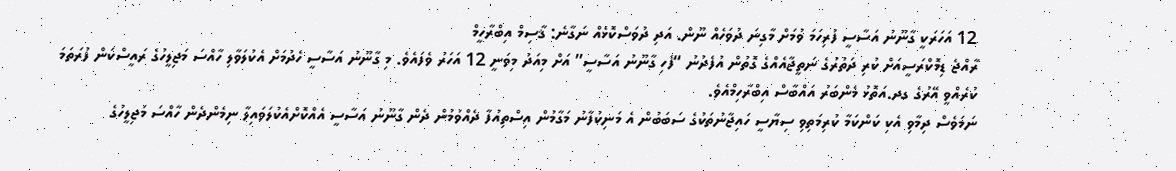12 އަހަރަކީ ގާނޫނު އަސާސީ ފުރިހަމަ ވުމަށް މާގިނަ ދުވަހެއް ނޫން. އަދި ދުވަސްކޮޅެއް ނަގާނެ: ޤާސިމް އިބްރާހީމް
ރާއްޖެ ޑިމޮކްރަސީއަށް ކުރި ދަތުރުގެ ނަތީޖާއެއްގެ ގޮތުން އުފެދުނު “ފެހި ގާނޫނު އަސާސީ” އަށް މިއަދު މިވަނީ 12 އަހަރު ވެފައެވެ. މި ގާނޫނު އަސާސީ ހެދުމަށް އެކުލަވާލި ހާއްސަ މަޖިލީހުގެ ރައީސްކަން ފުރަތަމަ ކުރެއްވީ އޭރުގެ ގދ.އަތޮޅު މެންބަރު އައްބާސް އިބްރާހިމްއެވެ.
ނަމަވެސް ދިމާވި އެކި ކަންކަމާ ކުރިމަތިވި ސިޔާސީ ހައިޖާނުތަކުގެ ސަބަބުން އެ މަނިކުފާނު މަގާމުން އިސްތިއުފާ ދެއްވުމުން ދެން ގާނޫނު އަސާސީ އެއްކޮށްއެކުލަވައިލާ ނިމެންދެން ހާއްސަ މަޖިލީހުގެ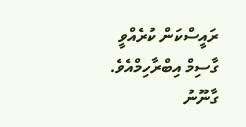ރައީސްކަން ކުރެއްވީ ގާސިމް އިބްރާހިމްއެވެ.
ގާނޫނު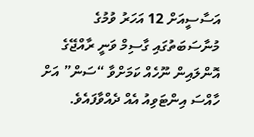އަސާސީއަށް 12 އަހަރު ވުމުގެ މުނާސަބަތުގައި ގާސިމް ވަނީ ރާއްޖޭގެ އޮންލައިން ނޫހެއް ކަމަށްވާ “ސަން” އަށް ހާއްސަ އިންޓަވިއު އެއް ދެއްވާފައެވެ.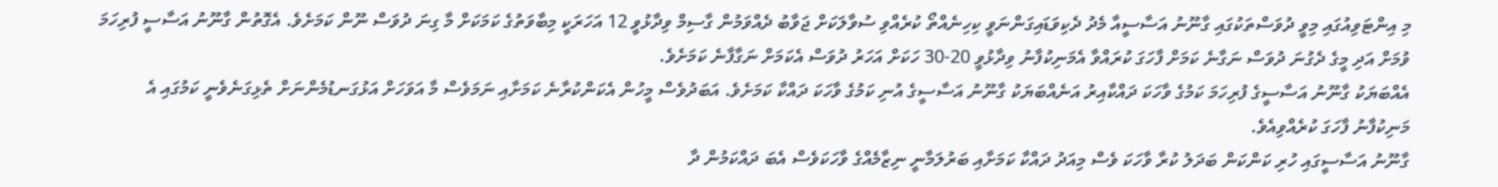މި އިންޓަވިއުގައި މިވީ ދުވަސްތަކުގައި ގާނޫނު އަސާސީއާ މެދު ދެކިވަޑައިގަންނަވީ ކިހިނެއްތޯ ކުރެއްވި ސުވާލަކަށް ޖަވާބު ދެއްވަމުން ގާސިމް ވިދާޅުވީ 12 އަހަރަކީ މިބާވަތުގެ ކަމަކަށް މާ ގިނަ ދުވަސް ނޫން ކަމަށެވެ. އެގޮތުން ގާނޫނު އަސާސީ ފުރިހަމަ ވުމަށް އަދި މީގެ ދެގުނަ ދުވަސް ނަގާނެ ކަމަށް ފާހަގަ ކުރައްވާ އެމަނިކުފާނު ވިދާޅުވީ 20-30 ހަކަށް އަހަރު ދުވަސް އެކަމަށް ނަގާފާނެ ކަމަށެވެ.
އެއްބަޔަކު ގާނޫނު އަސާސީގެ ފުރިހަމަ ކަމުގެ ވާހަކަ ދައްކާއިރު އަނެއްބަޔަކު ގާނޫނު އަސާސީގެ އުނި ކަމުގެ ވާހަކަ ދައްކާ ކަމަށެވެ. އަބަދުވެސް މީހުން އެކަންކުރާނެ ކަމަށާއި ނަމަވެސް މާ އަވަހަށް އަޅުގަނޑުމެންނަށް ތެޅިގަނެވެނީ ކަމުގައި އެ މަނިކުފާނު ފާހަގަ ކުރެއްވިއެވެ.
ގާނޫނު އަސާސީގައި ހުރި ކަންކަން ބަދަލު ކުރާ ވާހަކަ ވެސް މިއަދު ދައްކާ ކަމަށާއި ބަރުލަމާނީ ނިޒާމެއްގެ ވާހަކަވެސް އެބަ ދައްކަމުން ދާ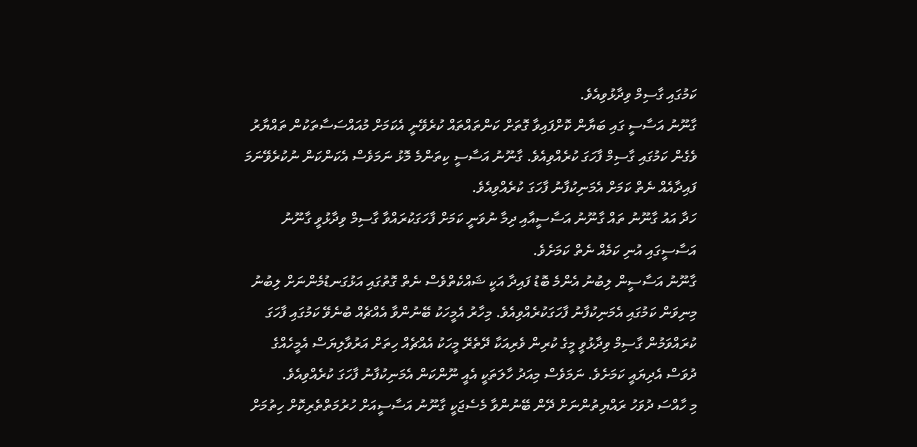ކަމުގައި ގާސިމް ވިދާޅުވިއެވެ.
ގާނޫނު އަސާސީ ގައި ބަޔާން ކޮށްފައިވާ ގޮތަށް ކަންތައްތައް ކުރެވޭނީ އެކަމަށް މުއައްސަސާތަކުން ތައްޔާރު ވެގެން ކަމުގައި ގާސިމް ފާހަގަ ކުރެއްވިއެވެ. ގާނޫނު އަސާސީ ކިތަންމެ މޮޅު ނަމަވެސް އެކަންކަން ނުކުރެވޭނަމަ ފައިދާއެއް ނެތް ކަމަށް އެމަނިކުފާނު ފާހަގަ ކުރެއްވިއެވެ.
ހަދާ އައު ގާނޫނު ތައް ގާނޫނު އަސާސީއާއި ދިމާ ނުވަނީ ކަމަށް ފާހަގަކުރައްވާ ގާސިމް ވިދާޅުވީ ގާނޫނު އަސާސީގައި އުނި ކަމެއް ނެތް ކަމަށެވެ.
ގާނޫނު އަސާސީން ލިބުނު އެންމެ ބޮޑު ފައިދާ އަކީ ޝައްކެތްވެސް ނެތް ގޮތުގައި އަޅުގަނޑުމެންނަށް ލިބުނު މިނިވަން ކަމުގައި އެމަނިކުފާނު ފާހަގަކުރެއްވިއެވެ. މިހާރު އެމީހަކު ބޭނުންވާ އެއްޗެއް ބުނެވޭ ކަމުގައި ފާހަގަ ކުރައްވަމުން ގާސިމް ވިދާޅުވީ މީގެ ކުރިން ވެރިއަކާ ދޭތެރޭ މީހަކު އެއްޗެއް ހިތަށް އަރުވާލިޔަސް އެމީހެއްގެ ދުވަސް އެދިޔައީ ކަމަށެވެ. ނަމަވެސް މިއަދު ހާލަތަކީ އެއީ ނޫންކަން އެމަނިކުފާނު ފާހަގަ ކުރެއްވިއެވެ.
މި ހާއްސަ ދުވަހު ރައްޔިތުންނަށް ދޭން ބޭނުންވާ މެސެޖަކީ ގާނޫނު އަސާސީއަށް ހުރުމަތްތެރިކޮށް ހިތުމަށް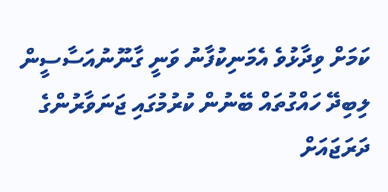ކަމަށް ވިދާޅުވެ އެމަނިކުފާނު ވަނީ ގާނޫނުއަސާސީން ލިބިދޭ ހައްގުތައް ބޭނުން ކުރުމުގައި ޖަނަވާރުންގެ ދަރަޖައަށް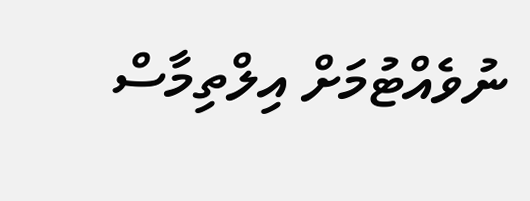ނުވެއްޓުމަށް އިލްތިމާސް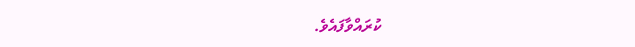ކުރައްވާފައެވެ.